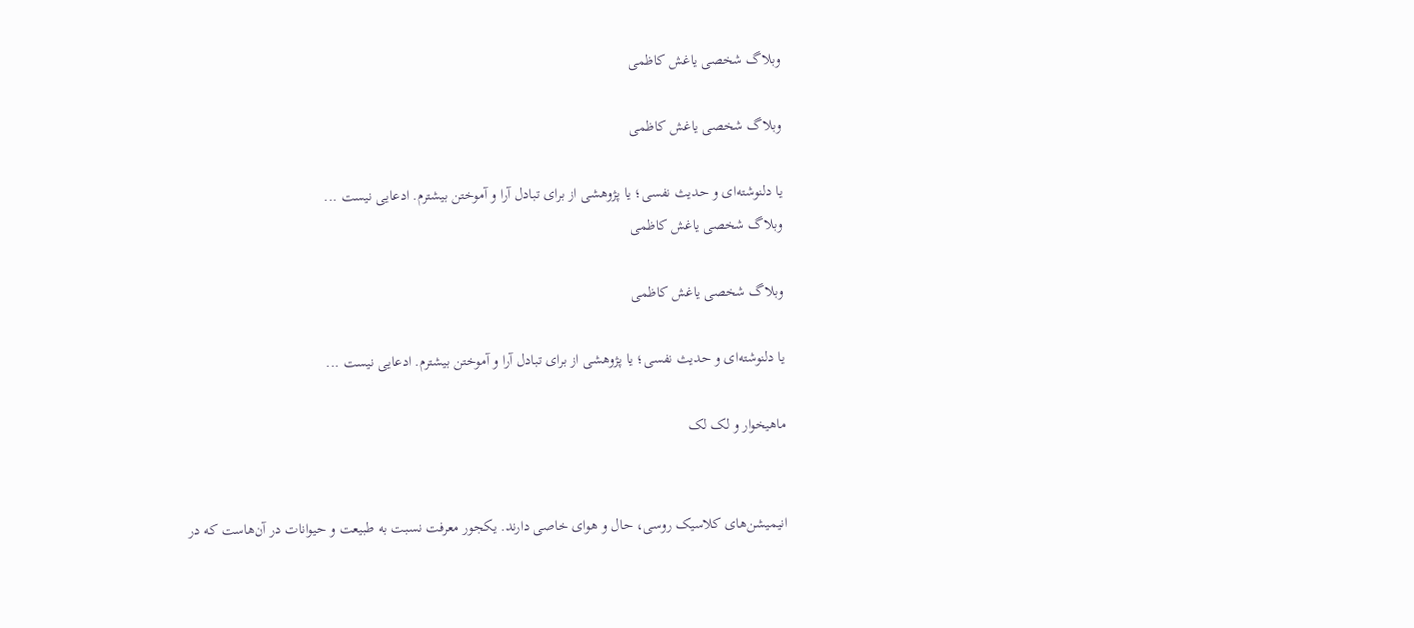وبلاگ شخصی یاغش کاظمی

وبلاگ شخصی یاغش کاظمی

یا دلنوشته‌ای و حدیث نفسی؛ یا پژوهشی از برای تبادل آرا و آموختن بیشترم. ادعایی نیست ...
وبلاگ شخصی یاغش کاظمی

وبلاگ شخصی یاغش کاظمی

یا دلنوشته‌ای و حدیث نفسی؛ یا پژوهشی از برای تبادل آرا و آموختن بیشترم. ادعایی نیست ...

ماهیخوار و لک لک


انیمیشن‌های کلاسیک روسی، حال و هوای خاصی دارند. یکجور معرفت نسبت به طبیعت و حیوانات در آن‌هاست که در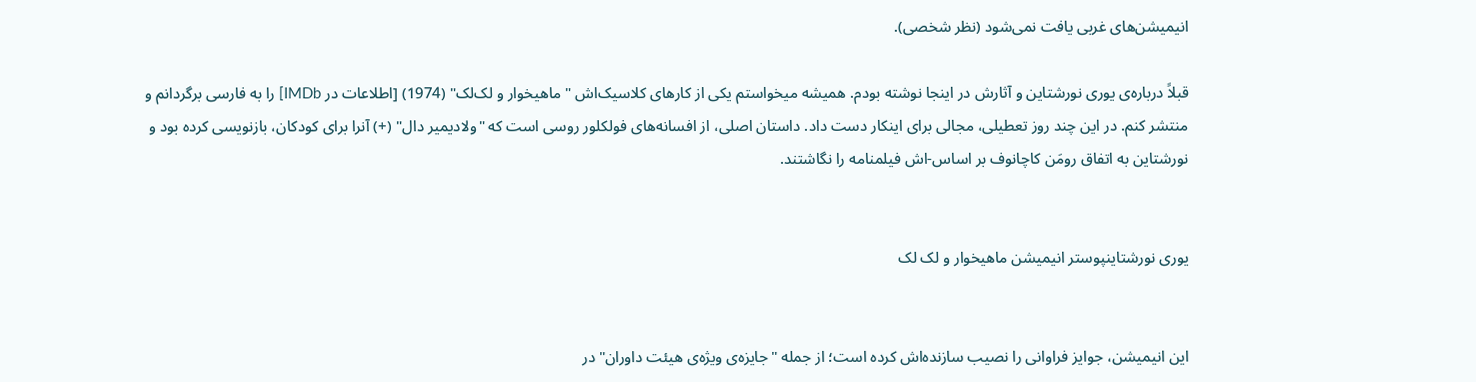انیمیشن‌های غربی یافت نمی‌شود (نظر شخصی).

قبلاً درباره‌ی یوری نورشتاین و آثارش در اینجا نوشته بودم. همیشه میخواستم یکی از کارهای کلاسیک‌اش "ماهیخوار و لک‌لک" (1974) [اطلاعات در IMDb] را به فارسی برگردانم و منتشر کنم. در این چند روز تعطیلی، مجالی برای اینکار دست داد. داستان اصلی، از افسانه‌های فولکلور روسی است که "ولادیمیر دال" (+) آنرا برای کودکان، بازنویسی کرده بود و نورشتاین به اتفاق رومَن کاچانوف بر اساس-اش فیلمنامه را نگاشتند.


یوری نورشتاینپوستر انیمیشن ماهیخوار و لک لک


این انیمیشن، جوایز فراوانی را نصیب سازنده‌اش کرده است؛ از جمله "جایزه‌ی ویژه‌ی هیئت داوران" در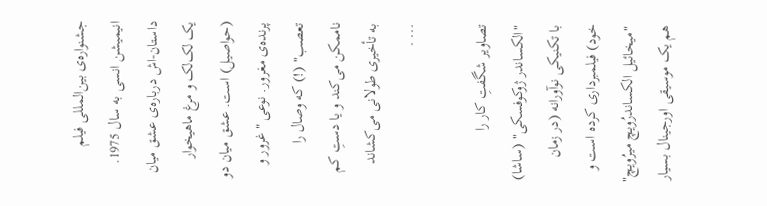جشنواره‌ی بین‌المللی فیلم انیمیشن انسی به سال 1975. داستان-اش درباره‌ی عشق میان یک لک‌لک و مرغ ماهیخوار (حواصیل) است. عشق میان دو پرنده‌ی مغرور. نوعی "غرور و تعصب" (!) که وصال را ناممکن می‌کند و یا دستِ کم به تأخیری طولانی می‌کشاند ... .

تصاویر شگفتِ کار را "الکساندر ژوکوفسکی" (ساشا) با تکنیکی نوآورانه (در زمان خود) فیلمبرداری کرده است و "میخائیل الکساندرُویچ میرُویچ" هم یک موسیقی اورجینال بسیار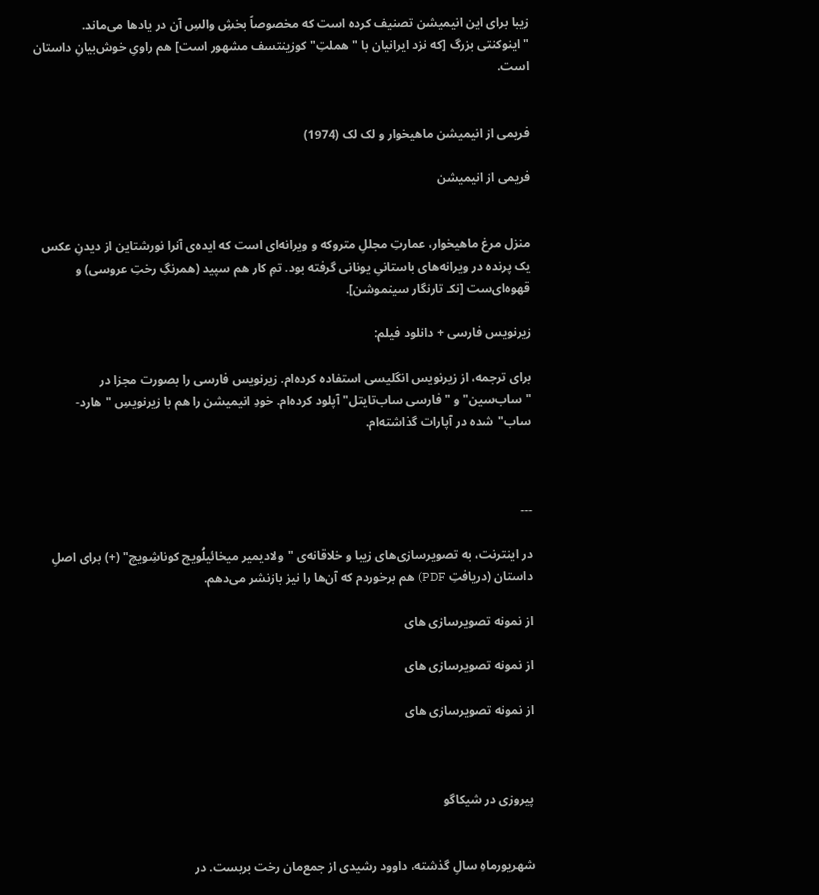زیبا برای این انیمیشن تصنیف کرده است که مخصوصاً بخشِ والسِ آن در یادها می‌ماند. "اینوکنتی بزرگ [که نزد ایرانیان با "هملتِ" کوزینتسف مشهور است] هم راویِ خوش‌بیانِ داستان است.


فریمی از انیمیشن ماهیخوار و لک لک (1974)

فریمی از انیمیشن


منزل مرغ ماهیخوار، عمارتِ مجللِ متروکه و ویرانه‌ای است که ایده‌ی آنرا نورشتاین از دیدنِ عکس یک پرنده در ویرانه‌های باستانیِ یونانی گرفته بود. تمِ کار هم سپید (همرنگِ رختِ عروسی) و قهوه‌ای‌ست [نکـ تارنگار سینموشن].

زیرنویس فارسی + دانلود فیلم:

برای ترجمه، از زیرنویس انگلیسی استفاده کرده‌ام. زیرنویس فارسی را بصورت مجزا در "ساب‌سین" و "فارسی ساب‌تایتل" آپلود کرده‌ام. خودِ انیمیشن را هم با زیرنویسِ "هارد-ساب"شده در آپارات گذاشته‌ام.



---

در اینترنت، به تصویرسازی‌های زیبا و خلاقانه‌ی "ولادیمیر میخائیلُویچ کوناشِویچ" (+) برای اصلِ داستان (دریافتِ PDF) هم برخوردم که آن‌ها را نیز بازنشر می‌دهم.

از نمونه تصویرسازی های

از نمونه تصویرسازی های

از نمونه تصویرسازی های



پیروزی در شیکاگو


شهریورماهِ سالِ گذشته، داوود رشیدی از جمع‌مان رخت بربست. در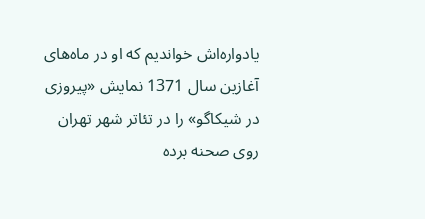یادواره‌اش خواندیم که او در ماه‌های آغازین سال 1371 نمایش «پیروزی در شیکاگو» را در تئاتر شهر تهران روی صحنه برده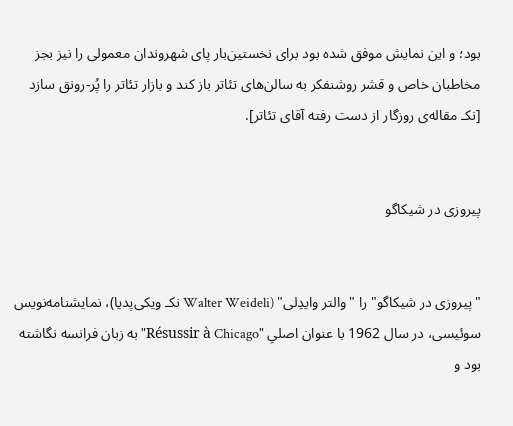بود؛ و این نمایش موفق شده بود برای نخستین‌بار پای شهروندان معمولی را نیز بجز مخاطبان خاص و قشر روشنفکر به سالن‌های تئاتر باز کند و بازار تئاتر را پُر-رونق‌ سازد [نکـ مقاله‌ی روزگار از دست رفته آقای تئاتر].


پیروزی در شیکاگو


"پیروزی در شیکاگو" را "والتر وایدِلی" (Walter Weideli نکـ ویکی‌پدیا)، نمایشنامه‌نویس سوئیسی، در سال 1962 با عنوان اصلیِ "Résussir à Chicago" به زبان فرانسه نگاشته بود و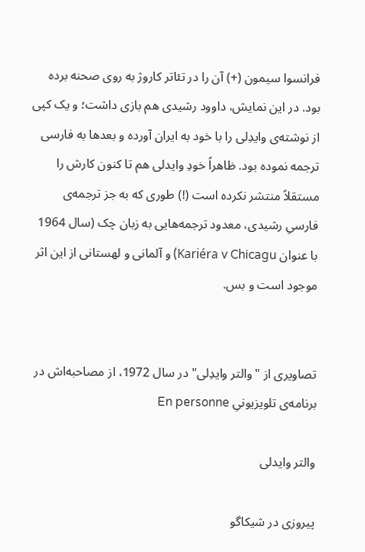فرانسوا سیمون (+) آن را در تئاتر کاروژ به روی صحنه برده بود. در این نمایش، داوود رشیدی هم بازی داشت؛ و یک کپی از نوشته‌ی وایدِلی را با خود به ایران آورده و بعدها به فارسی ترجمه نموده بود. ظاهراً خودِ وایدلی هم تا کنون کارش را مستقلاً منتشر نکرده است (!) طوری که به جز ترجمه‌ی فارسیِ رشیدی، معدود ترجمه‌هایی به زبان‌ چک (سال 1964 با عنوان Kariéra v Chicagu) و آلمانی و لهستانی از این اثر موجود است و بس.


تصاویری از "والتر وایدِلی" در سال 1972، از مصاحبه‌اش در برنامه‌ی تلویزیونیِ En personne

والتر وایدلی

پیروزی در شیکاگو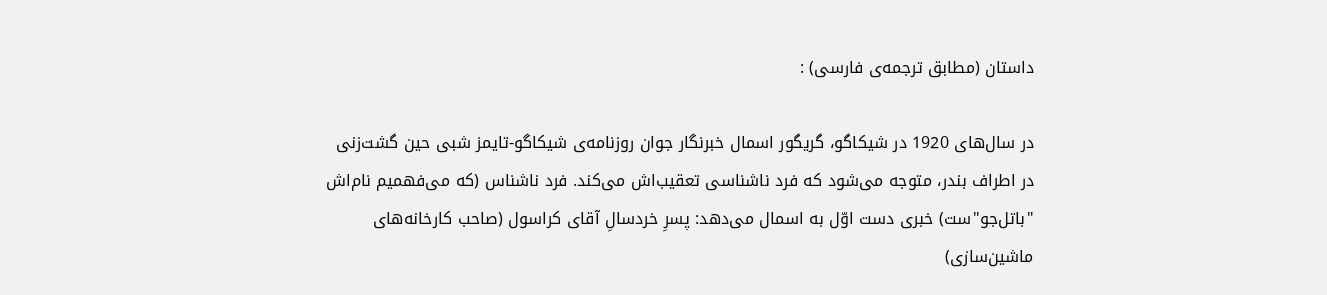داستان (مطابق ترجمه‌ی فارسی) :

در سال‌های 1920 در شیکاگو، گریگور اسمال خبرنگار جوان روزنامه‌ی شیکاگو-تایمز شبی حین گشت‌زنی در اطراف بندر، متوجه می‌شود که فرد ناشناسی تعقیب‌اش می‌کند. فرد ناشناس (که می‌فهمیم نام‌اش "باتل‌جو"ست) خبری دست اوّل به اسمال می‌دهد: پسرِ خردسالِ آقای کراسول (صاحب کارخانه‌های ماشین‌سازی)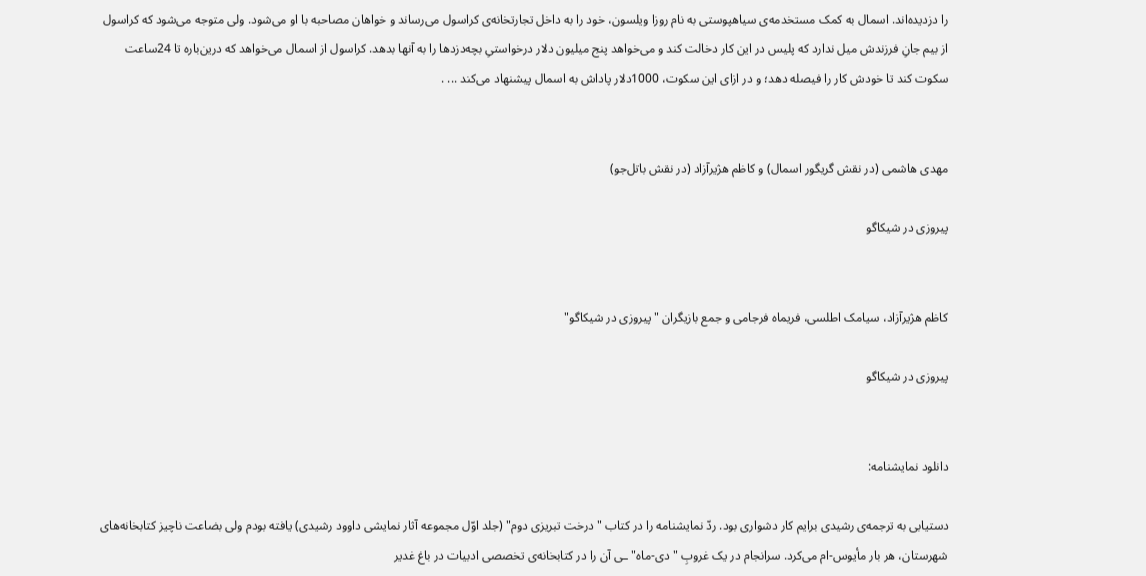را دزدیده‌اند. اسمال به کمک مستخدمه‌ی سیاهپوستی به نام روزا ویلسون، خود را به داخل تجارتخانه‌ی کراسول می‌رساند و خواهان مصاحبه با او می‌شود. ولی متوجه می‌شود که کراسول از بیم جانِ فرزندش میل ندارد که پلیس در این کار دخالت کند و می‌خواهد پنج میلیون دلار درخواستیِ بچه‌دزدها را به آنها بدهد. کراسول از اسمال می‌خواهد که درین‌باره تا 24ساعت سکوت کند تا خودش کار را فیصله دهد؛ و در ازای این سکوت، 1000دلار پاداش به اسمال پیشنهاد می‌کند ... .


مهدی هاشمی (در نقش گریگور اسمال) و کاظم هژیرآزاد (در نقش باتل‌جو)

پیروزی در شیکاگو


کاظم هژیرآزاد، سیامک اطلسی، فریماه فرجامی و جمع بازیگران "پیروزی در شیکاگو"

پیروزی در شیکاگو


دانلود نمایشنامه:

دستیابی به ترجمه‌ی رشیدی برایم کار دشواری بود. ردّ نمایشنامه را در کتاب "درخت تبریزی دوم" (جلد اوّل مجموعه آثار نمایشی داوود رشیدی) یافته بودم ولی بضاعت ناچیز کتابخانه‌های شهرستان، هر بار مأیوس-ام می‌کرد. سرانجام در یک غروبِ "دی-ماه"ـی آن را در کتابخانه‌ی تخصصی ادبیات در باغ غدیر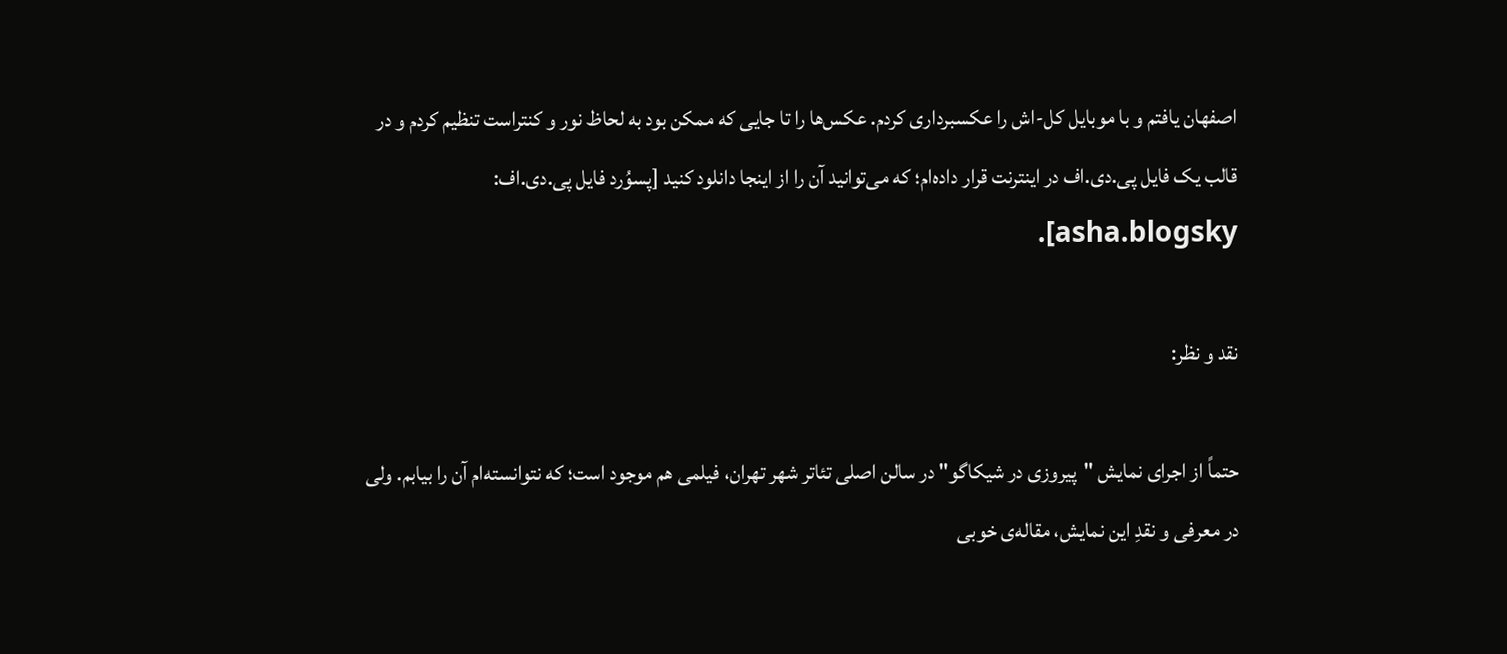اصفهان یافتم و با موبایل کل-اش را عکسبرداری کردم. عکس‌ها را تا جایی که ممکن بود به لحاظ نور و کنتراست تنظیم کردم و در قالب یک فایل پی.دی.اف در اینترنت قرار داده‌ام؛ که می‌توانید آن را از اینجا دانلود کنید [پسوُرد فایل پی.دی.اف: asha.blogsky].

نقد و نظر:

حتماً از اجرای نمایش "پیروزی در شیکاگو" در سالن اصلی تئاتر شهر تهران، فیلمی هم موجود است؛ که نتوانسته‌ام آن را بیابم. ولی در معرفی و نقدِ این نمایش، مقاله‌ی خوبی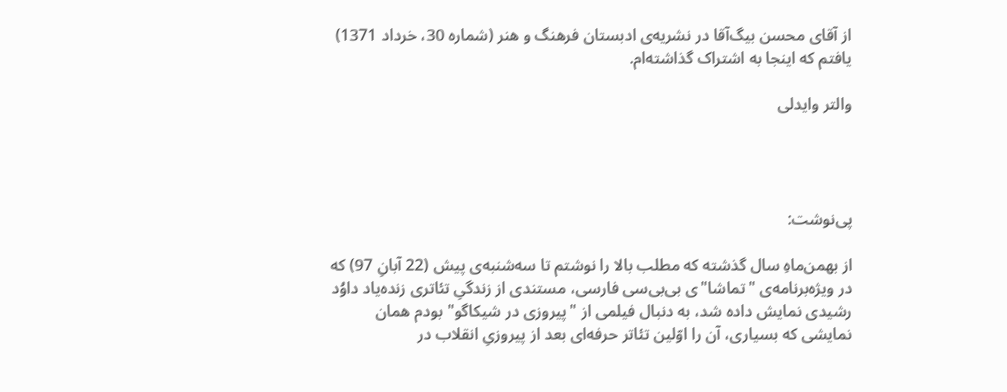از آقای محسن بیگ‌آقا در نشریه‌ی ادبستان فرهنگ و هنر (شماره 30، خرداد 1371) یافتم که اینجا به اشتراک گذاشته‌ام.

والتر وایدلی




پی‌نوشت:

از بهمن‌ماهِ سال گذشته که مطلب بالا را نوشتم تا سه‌شنبه‌ی پیش (22 آبانِ 97) که در ویژه‌برنامه‌ی "تماشا"ی بی‌بی‌سی فارسی، مستندی از زندگیِ تئاتری زنده‌یاد داوُد رشیدی نمایش داده شد، به دنبال فیلمی از "پیروزی در شیکاگو" بودم همان نمایشی که بسیاری، آن را اوّلین تئاتر حرفه‌ای بعد از پیروزیِ انقلاب در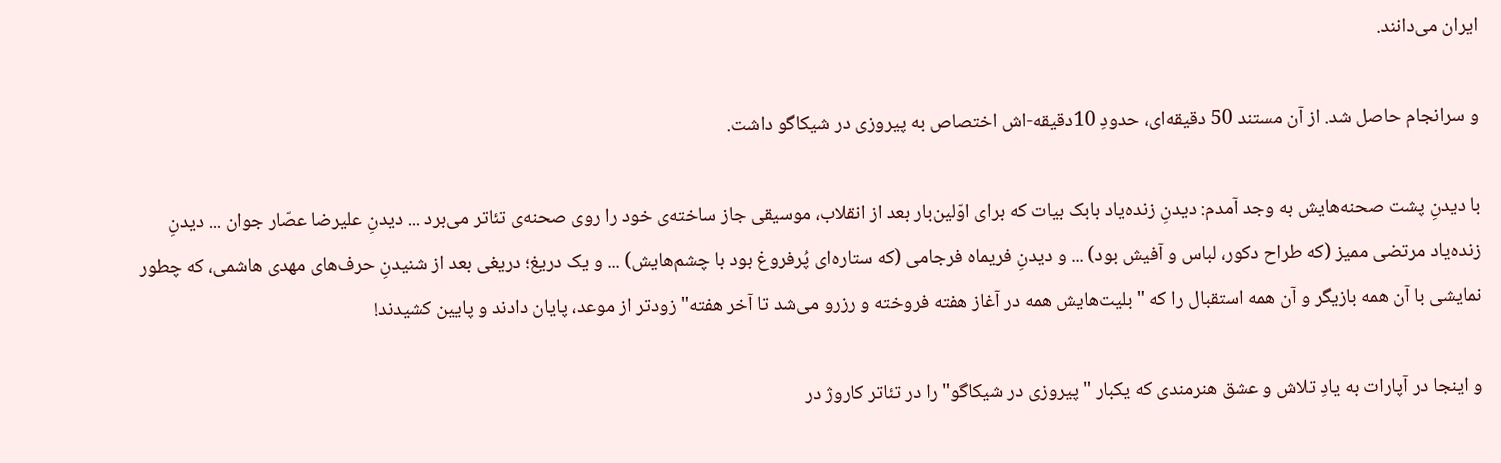ایران می‌دانند.

و سرانجام حاصل شد. از آن مستند 50 دقیقه‌ای، حدودِ 10دقیقه-اش اختصاص به پیروزی در شیکاگو داشت.

با دیدنِ پشت صحنه‌هایش به وجد آمدم: دیدنِ زنده‌یاد بابک بیات که برای اوّلین‌بار بعد از انقلاب، موسیقی جاز ساخته‌ی خود را روی صحنه‌ی تئاتر می‌برد ... دیدنِ علیرضا عصّار جوان ... دیدنِ زنده‌یاد مرتضی ممیز (که طراح دکور، لباس و آفیش بود) ... و دیدنِ فریماه فرجامی (که ستاره‌ای پُرفروغ بود با چشم‌هایش) ... و یک دریغ؛ دریغی بعد از شنیدنِ حرف‌های مهدی هاشمی، که چطور نمایشی با آن همه بازیگر و آن همه استقبال را که "بلیت‌هایش همه در آغاز هفته فروخته و رزرو می‌شد تا آخر هفته" زودتر از موعد، پایان دادند و پایین کشیدند!

و اینجا در آپارات به یادِ تلاش و عشق هنرمندی که یکبار "پیروزی در شیکاگو" را در تئاتر کاروژ در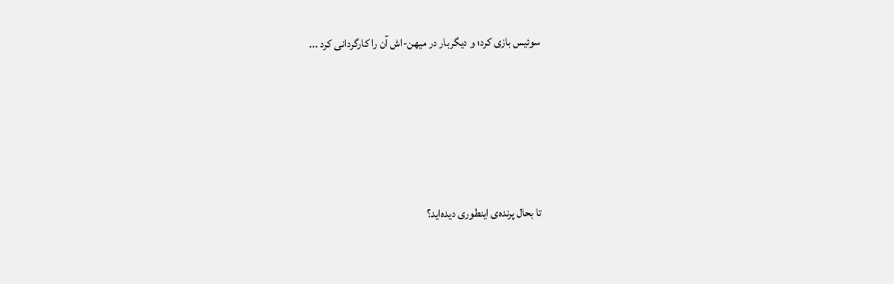سوئیس بازی کرد؛ و دیگربار در میهن-اش آن را کارگردانی کرد ...





تا بحال پرنده‌ی اینطوری دیده‌اید؟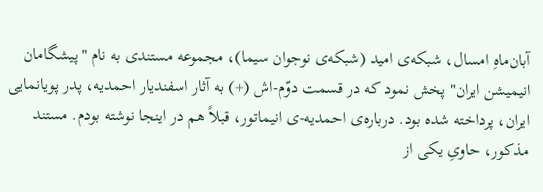آبان‌ماهِ امسال، شبکه‌ی امید (شبکه‌ی نوجوان سیما)، مجموعه مستندی به نام "پیشگامان انیمیشن ایران" پخش نمود که در قسمت دوّم-اش (+) به آثار اسفندیار احمدیه، پدر پویانمایی ایران، پرداخته شده بود. درباره‌ی احمدیه-ی انیماتور، قبلاً هم در اینجا نوشته بودم. مستند مذکور، حاویِ یکی از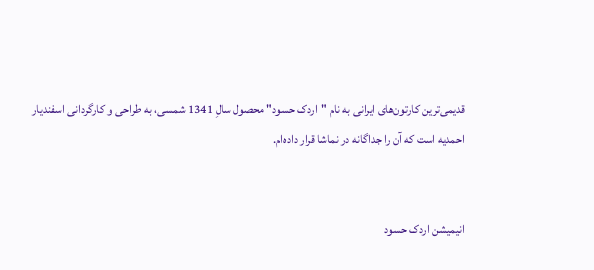قدیمی‌ترین کارتون‌های ایرانی به نام "اردک حسود" محصول سالِ 1341 شمسی، به طراحی و کارگردانی اسفندیار احمدیه است که آن را جداگانه در نماشا قرار داده‌ام.


انیمیشن اردک حسود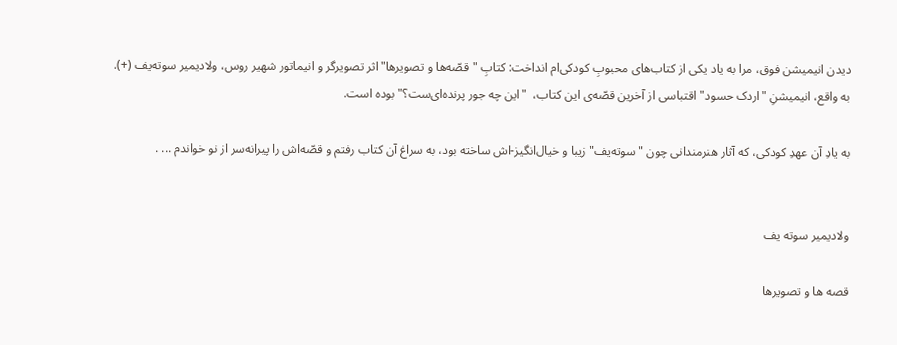دیدن انیمیشن فوق، مرا به یاد یکی از کتاب‌های محبوبِ کودکی‌ام انداخت: کتابِ "قصّه‌ها و تصویرها"اثر تصویرگر و انیماتور شهیر روس، ولادیمیر سوته‌یف (+). به واقع، انیمیشنِ "اردک حسود" اقتباسی از آخرین قصّه‌ی این کتاب،  "این چه جور پرنده‌ای‌ست؟" بوده است.

به یادِ آن عهدِ کودکی‌، که آثار هنرمندانی چون "سوته‌یف" زیبا و خیال‌انگیز-اش ساخته بود، به سراغ آن کتاب رفتم و قصّه‌‌اش را پیرانه‌سر از نو خواندم ... .


ولادیمیر سوته یف

قصه ها و تصویرها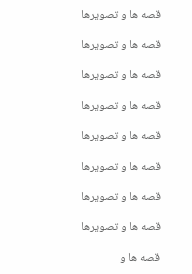قصه ها و تصویرها

قصه ها و تصویرها

قصه ها و تصویرها

قصه ها و تصویرها

قصه ها و تصویرها

قصه ها و تصویرها

قصه ها و تصویرها

قصه ها و تصویرها

قصه ها و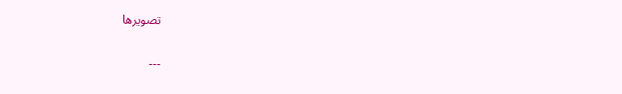تصویرها

---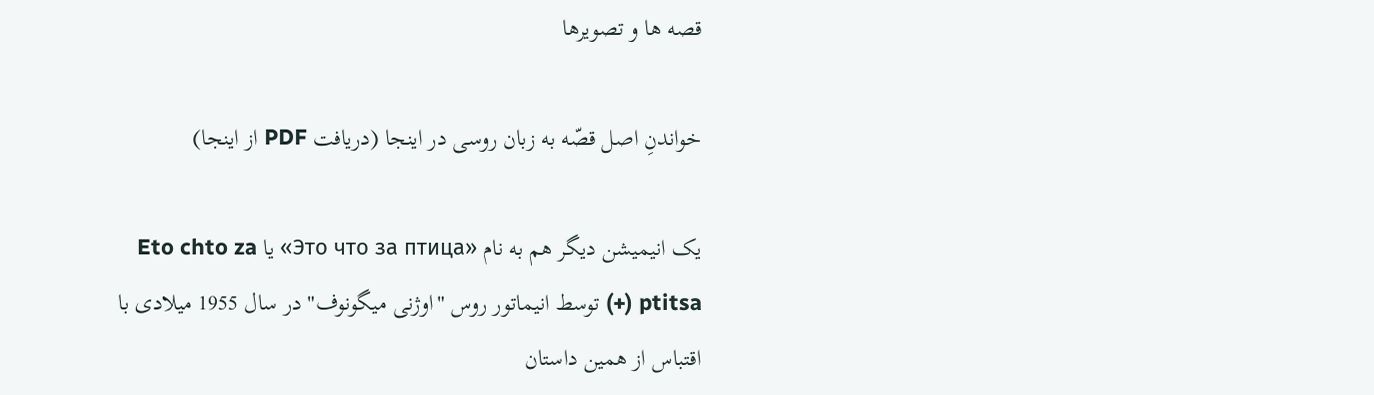قصه ها و تصویرها

خواندنِ اصل قصّه به زبان روسی در اینجا (دریافت PDF از اینجا)

یک انیمیشن دیگر هم به نام «Это что за птица» یا Eto chto za ptitsa (+) توسط انیماتور روس "اوژنی میگونوف" در سال 1955 میلادی با اقتباس از همین داستان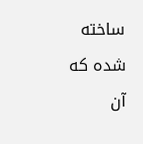ساخته شده که آن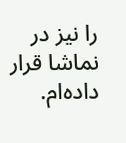را نیز در نماشا قرار داده‌ام.